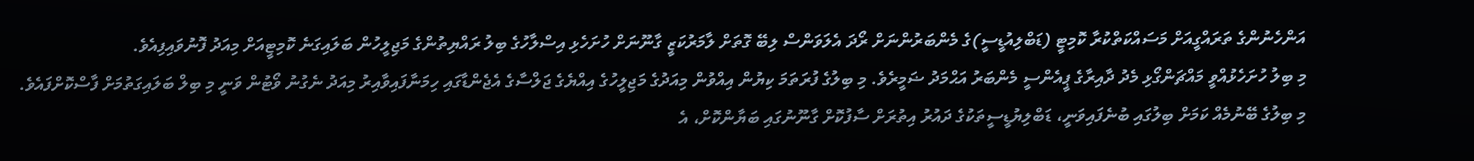އަންހެނުންގެ ތަރައްގީއަށް މަސައްކަތްކުރާ ކޮމިޓީ (ޑަބްލިއުޑީސީ)ގެ މެންބަރުންނަށް ރޯދަ އެލަވަންސް ލިބޭ ގޮތަށް ލާމަރުކަޒީ ގާނޫނަށް ހުށަހެޅި އިސްލާހުގެ ބިލު ރައްޔިތުންގެ މަޖިލީހުން ބަލައިގަނެ ކޮމިޓީއަށް މިއަދު ފޮނުވައިފިއެވެ.
މި ބިލު ހުށަހެޅުއްވީ މައްޗަންގޯޅި މެދު ދާއިރާގެ ޕީއެންސީ މެންބަރު އަޙްމަދު ޟަމީރެވެ. މި ބިލުގެ ފުރަތަމަ ކިޔުން އިއްވުން މިއަދުގެ މަޖިލީހުގެ އިއްޔެގެ ޖަލްސާގެ އެޖެންޑާގައި ހިމަނާފައިވާއިރު މިއަދު ނެގުނު ވޯޓުން ވަނީ މި ބިލް ބަލައިގަތުމަށް ފާސްކޮށްފައެވެ.
މި ބިލުގެ ބޭނުމެއް ކަމަށް ބިލުގައި ބުނެފައިވަނީ، ޑަބްލިޔުޑީސީތަކުގެ ދައުރު އިތުރަށް ސާފުކޮށް ގާނޫނުގައި ބަޔާންކޮށް، އެ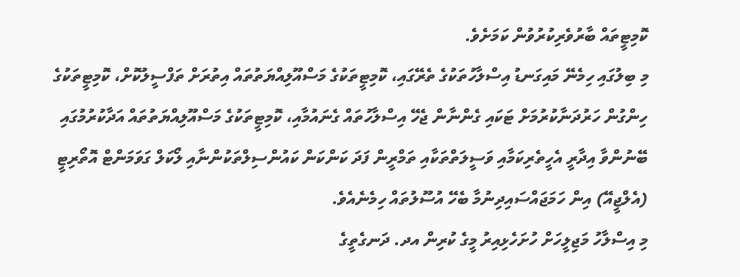ކޮމިޓީތައް ބާރުވެރިކުރުވުން ކަމަށެވެ.
މި ބިލުގައި ހިމެނޭ މައިގަނޑު އިސްލާހުތަކުގެ ތެރޭގައި، ކޮމިޓީތަކުގެ މަސްއޫލިއްޔަތުތައް އިތުރަށް ތަފްސީލުކޮށް، ކޮމިޓީތަކުގެ ހިންގުން ހަރުދަނާކުރުމަށް ޓަކައި ގެންނާން ޖެހޭ އިސްލާހުތައް ގެނައުމާއި، ކޮމިޓީތަކުގެ މަސްއޫލިއްޔަތުތައް އަދާކުރުމުގައި ބޭނުންވާ އިދާރީ އެހީތެރިކަމާއި ވަސީލަތްތަކާއި ތަމްރީން ފަދަ ކަންކަން ކައުންސިލްތަކުންނާއި ލޯކަލް ގަވަމަންޓް އޮތޯރިޓީ (އެލްޖީއޭ) އިން ހަމަޖައްސައިދިނުމާ ބެހޭ އުސޫލުތައް ހިމެނެއެވެ.
މި އިސްލާހު މަޖިލީހަށް ހުށަހެޅިއިރު މީގެ ކުރިން އދ. ދަނގެތީގެ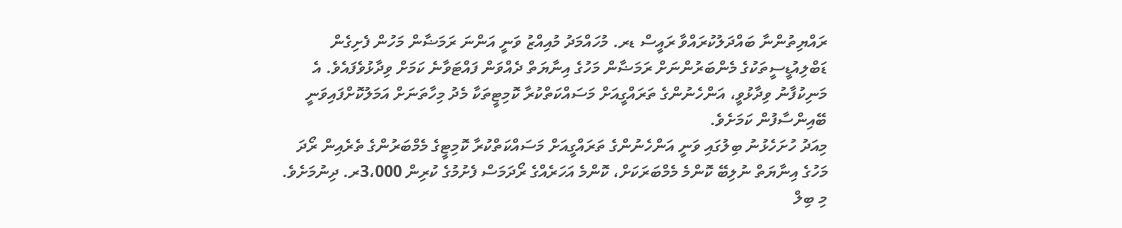ރައްޔިތުންނާ ބައްދަލުކުރައްވާ ރައީސް ޑރ. މުހައްމަދު މުއިއްޒު ވަނީ އަންނަ ރަމަޟާން މަހުން ފެށިގެން ޑަބްލިއުޑީސީތަކުގެ މެންބަރުންނަށް ރަމަޟާން މަހުގެ އިނާޔަތް ދެއްވަން ފައްޓަވާނެ ކަމަށް ވިދާޅުވެފައެވެ. އެ މަނިކުފާނު ވިދާޅުވީ، އަންހެނުންގެ ތަރައްގީއަށް މަސައްކަތްކުރާ ކޮމިޓީތަކާ މެދު މިހާތަނަށް އަމަލުކޮށްފައިވަނީ ބޭއިންސާފުން ކަމަށެވެ.
މިއަދު ހުށަހެޅުނު ބިލުގައި ވަނީ އަންހެނުންގެ ތަރައްގީއަށް މަސައްކަތްކުރާ ކޮމިޓީގެ މެމްބަރުންގެ ތެރެއިން ރޯދަ މަހުގެ އިނާޔަތް ނުލިބޭ ކޮންމެ މެމްބަރަކަށް، ކޮންމެ އަހަރެއްގެ ރޯދަމަސް ފެށުމުގެ ކުރިން 3،000ރ. ދިނުމަށެވެ.
މި ބިލް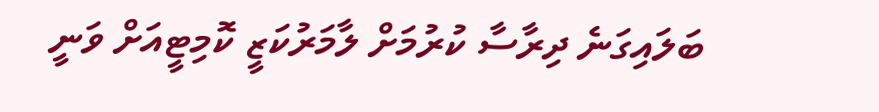ބަލައިގަނެ ދިރާސާ ކުރުމަށް ލާމަރުކަޒީ ކޮމިޓީއަށް ވަނީ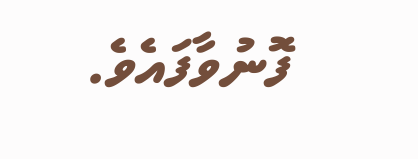ފޮނުވާފައެވެ.